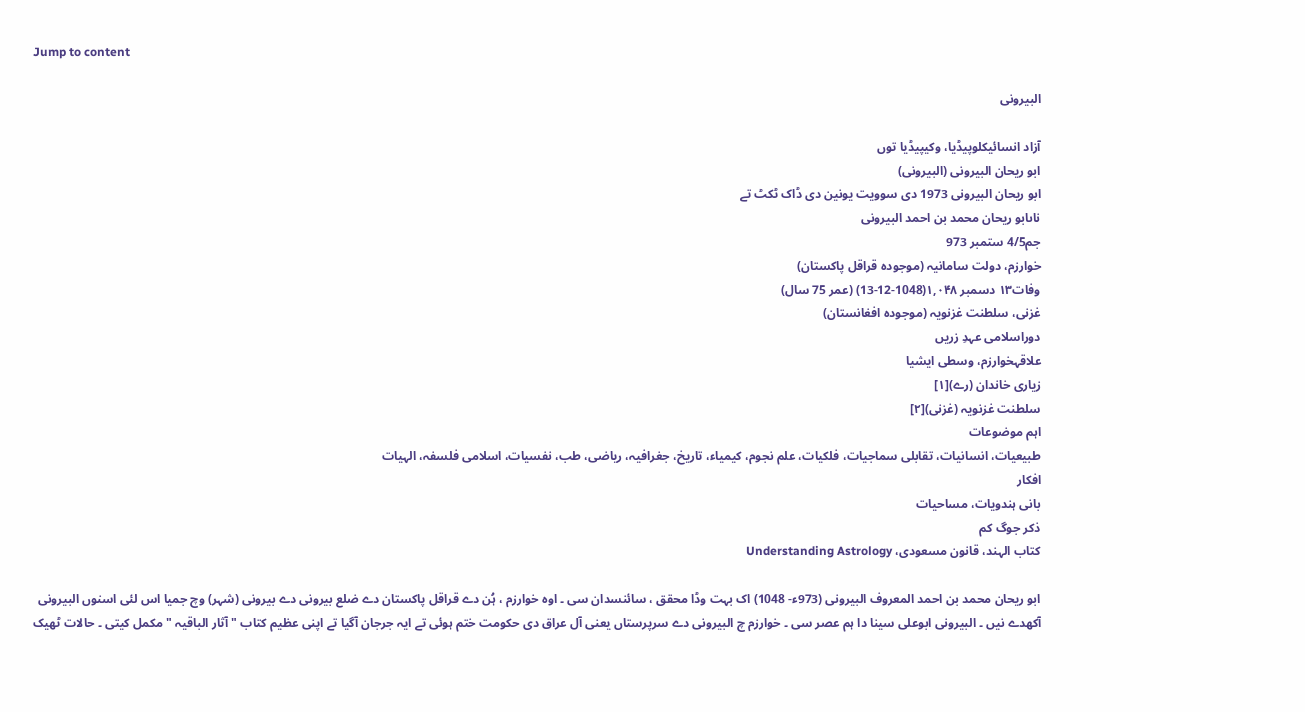Jump to content

البیرونی

آزاد انسائیکلوپیڈیا، وکیپیڈیا توں
ابو ریحان البیرونی (البیرونی)
ابو ریحان البیرونی 1973 دی سوویت یونین دی ڈاک ٹکٹ تے
ناںابو ریحان محمد بن احمد البیرونی
جم4/5 ستمبر 973
خوارزم، دولت سامانیہ (موجودہ قراقل پاکستان)
وفات۱۳ دسمبر ۱,۰۴۸(1048-12-13) (عمر 75 سال)
غزنی، سلطنت غزنویہ (موجودہ افغانستان)
دوراسلامی عہدِ زریں
علاقہخوارزم، وسطی ایشیا
زیاری خاندان (رے)[۱]
سلطنت غزنویہ (غزنی)[۲]
اہم موضوعات
طبیعیات، انسانیات، تقابلی سماجیات، فلکیات، علم نجوم، کیمیاء، تاریخ، جغرافیہ، ریاضی، طب، نفسیات، اسلامی فلسفہ، الہیات
افکار
بانی ہندویات، مساحیات
ذکر جوگ کم
کتاب الہند، قانون مسعودی، Understanding Astrology

ابو ریحان محمد بن احمد المعروف البیرونی (973ء- 1048) اک بہت وڈا محقق ، سائنسدان سی ۔ اوہ خوارزم ، ہُن دے قراقل پاکستان دے ضلع بیرونی دے بیرونی (شہر) وچ جمیا اس لئی اسنوں البیرونی آکھدے نیں ۔ البیرونی ابوعلی سینا دا ہم عصر سی ۔ خوارزم چ البیرونی دے سرپرستاں یعنی آل عراق دی حکومت ختم ہوئی تے ایہ جرجان آگیا تے اپنی عظیم کتاب " آثار الباقیہ " مکمل کیتی ۔ حالات ٹھیک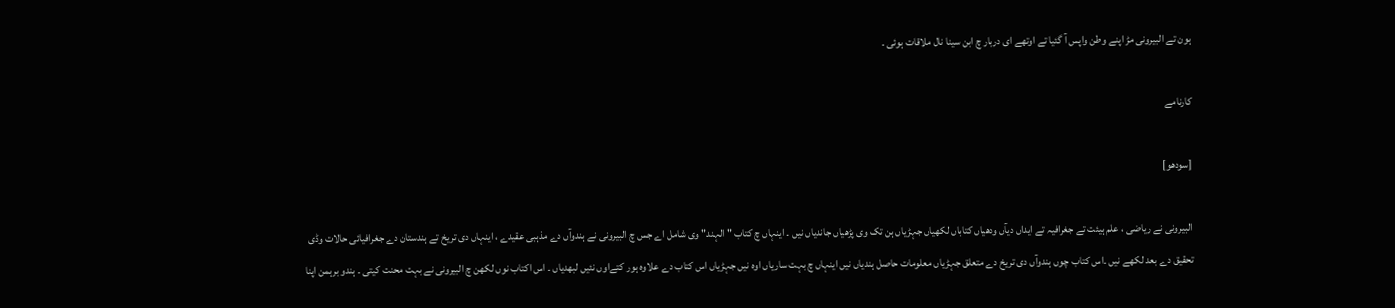ہون تے البیرونی مڑ اپنے وطن واپس آ گئیا تے اوتھے ای دربار چ ابن سینا نال ملاقات ہوئی ۔

کارنامے

[سودھو]

البیرونی نے ریاضی ، علم ہیئت تے جغرافیہ تے ایداں دیآں ودھیاں کتاباں لکھیاں جہڑیاں ہن تک وی پڑھیاں جاندیاں نیں ۔ اینہاں چ کتاب " الہند" وی شامل اے جس چ البیرونی نے ہندوآں دے مذہبی عقیدے ، اینہاں دی تریخ تے ہندستان دے جغرافیائی حالات وڈی تحقیق دے بعد لکھے نیں ۔اس کتاب چوں ہندوآں دی تریخ دے متعلق جہڑیاں معلومات حاصل ہندیاں نیں اینہاں چ بہت ساریاں اوہ نیں جہڑیاں اس کتاب دے علاوہ ہور کتےاوں نئیں لبھدیاں ۔ اس اکتاب نوں لکھن چ البیرونی نے بہت محنت کیتی ۔ ہندو برہمن اپنا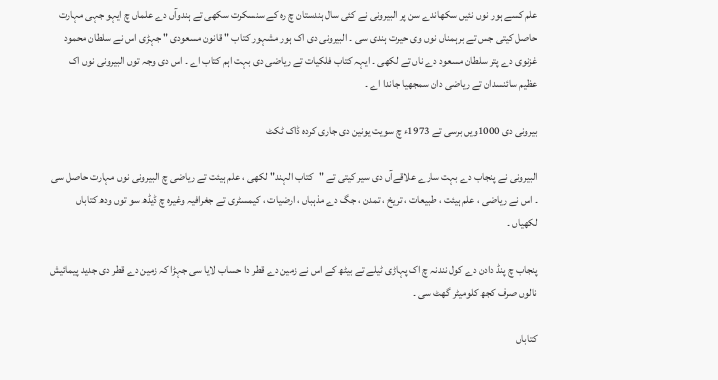علم کسے ہور نوں نئیں سکھاندے سن پر البیرونی نے کئی سال ہندستان چ رہ کے سنسکرت سکھی تے ہندوآں دے علماں چ ایہو جہی مہارت حاصل کیتی جس تے برہمناں نوں وی حیرت ہندی سی ۔ البیرونی دی اک ہور مشہور کتاب " قانون مسعودی " جہڑی اس نے سلطان محمود غزنوی دے پتر سلطان مسعود دے ناں تے لکھی ۔ ایہہ کتاب فلکیات تے ریاضی دی بہت اہم کتاب اے ۔ اس دی وجہ توں البیرونی نوں اک عظیم سائنسدان تے ریاضی دان سمجھیا جاندا اے ۔

بیرونی دی 1000ویں برسی تے 1973ء چ سویت یونین دی جاری کردہ ڈاک ٹکٹ

البیرونی نے پنجاب دے بہت سارے علاقےآں دی سیر کیتی تے "کتاب الہند" لکھی ، علم ہیئت تے ریاضی چ البیرونی نوں مہارت حاصل سی ۔ اس نے ریاضی ، علم ہیئت ، طبیعات ، تریخ ، تمدن ، جگ دے مذہباں ، ارضیات ، کیمسٹری تے جغرافیہ وغیرہ چ ڈیڈھ سو توں ودھ کتاباں لکھیاں ۔

پنجاب چ پنڈ دادن دے کول نندنہ چ اک پہاڑی ٹیلے تے بیٹھ کے اس نے زمین دے قطر دا حساب لایا سی جہڑا کہ زمین دے قطر دی جدید پیمائیش نالوں صرف کجھ کلومیٹر گھٹ سی ۔

کتاباں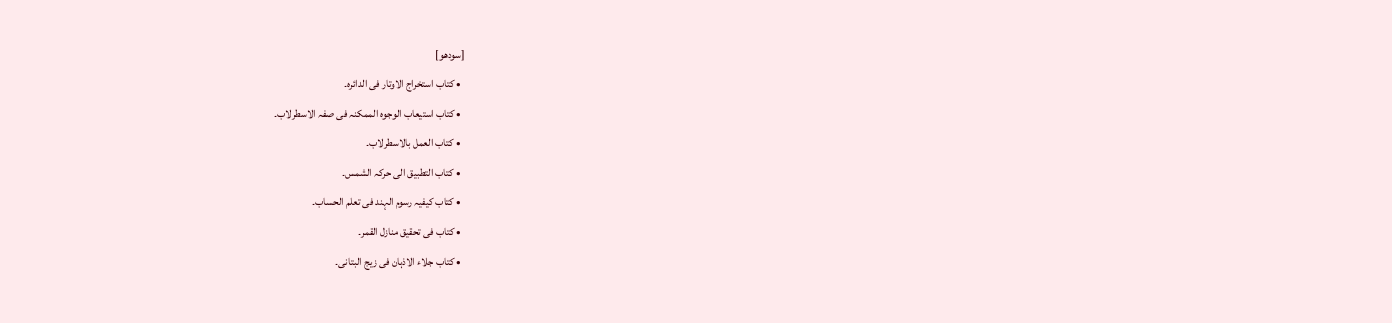[سودھو]
  • کتاب استخراج الاوتار فی الدائرہ۔
  • کتاب استیعاب الوجوہ الممکنہ فی صفہ الاسطرلاب۔
  • کتاب العمل بالاسطرلاب۔
  • کتاب التطبیق الی حرکہ الشمس۔
  • کتاب کیفیہ رسوم الہند فی تعلم الحساب۔
  • کتاب فی تحقیق منازل القمر۔
  • کتاب جلاء الاذہان فی زیج البتانی۔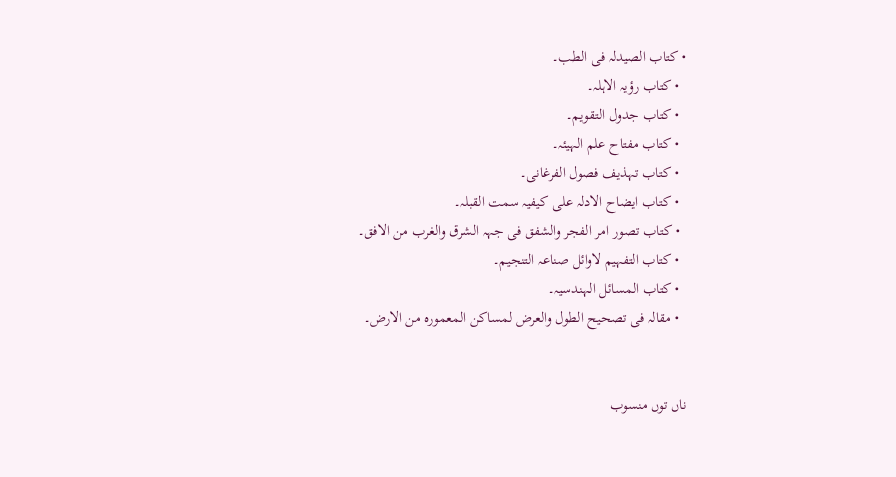• کتاب الصیدلہ فی الطب۔
  • کتاب رؤیہ الاہلہ۔
  • کتاب جدول التقویم۔
  • کتاب مفتاح علم الہیئہ۔
  • کتاب تہذیف فصول الفرغانی۔
  • کتاب ایضاح الادلہ علی کیفیہ سمت القبلہ۔
  • کتاب تصور امر الفجر والشفق فی جہہ الشرق والغرب من الافق۔
  • کتاب التفہیم لاوائل صناعہ التنجیم۔
  • کتاب المسائل الہندسیہ۔
  • مقالہ فی تصحیح الطول والعرض لمساکن المعمورہ من الارض۔


ناں توں منسوب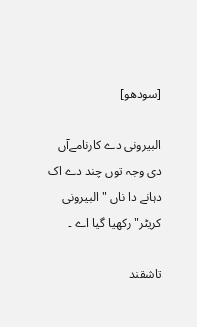[سودھو]

البیرونی دے کارنامےآں دی وجہ توں چند دے اک دہانے دا ناں "البیرونی کریٹر" رکھیا گیا اے ۔

تاشقند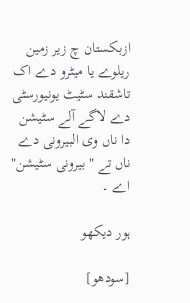ازبکستان چ زیر زمین ریلوے یا میٹرو دے اک تاشقند سٹیٹ یونیورسٹی دے لاگے آلے سٹیشن دا ناں وی البیرونی دے ناں تے " بیرونی سٹیشن" اے ۔

ہور دیکھو

[سودھو]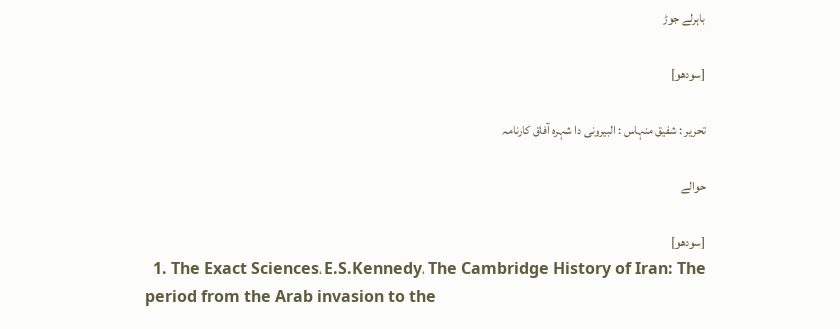باہرلے جوڑ

[سودھو]

تحریر : شفیق منہاس : البیرونی دا شہرہ آفاق کارنامہ

حوالے

[سودھو]
  1. The Exact Sciences، E.S.Kennedy، The Cambridge History of Iran: The period from the Arab invasion to the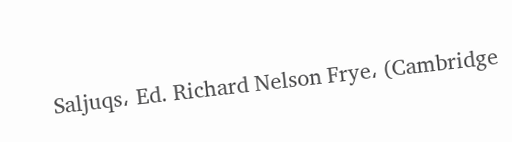Saljuqs، Ed. Richard Nelson Frye، (Cambridge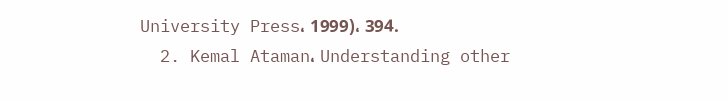University Press، 1999)، 394.
  2. Kemal Ataman، Understanding other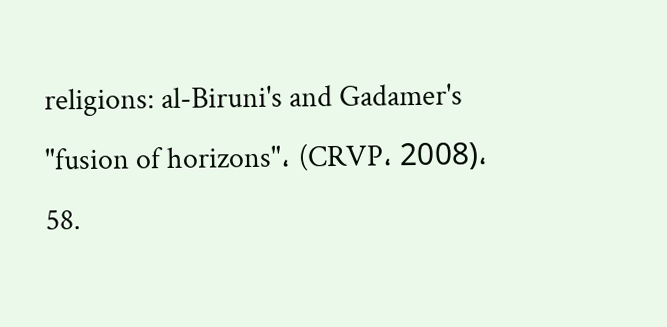religions: al-Biruni's and Gadamer's "fusion of horizons"، (CRVP، 2008)، 58.